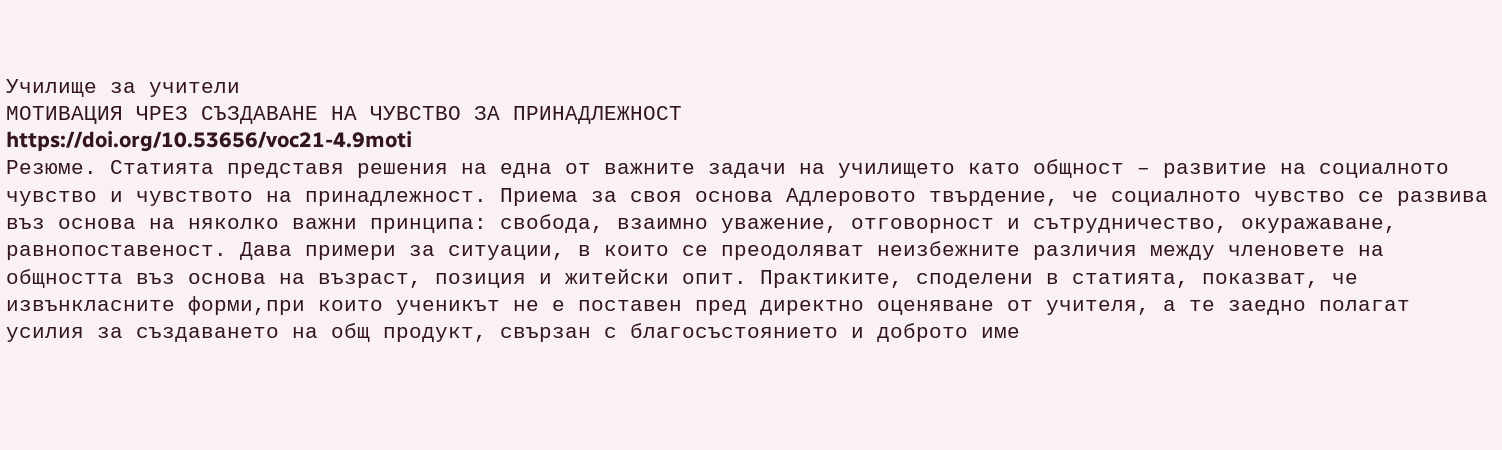Училище за учители
МОТИВАЦИЯ ЧРЕЗ СЪЗДАВАНЕ НА ЧУВСТВО ЗА ПРИНАДЛЕЖНОСТ
https://doi.org/10.53656/voc21-4.9moti
Резюме. Статията представя решения на една от важните задачи на училището като общност – развитие на социалното чувство и чувството на принадлежност. Приема за своя основа Адлеровото твърдение, че социалното чувство се развива въз основа на няколко важни принципа: свобода, взаимно уважение, отговорност и сътрудничество, окуражаване, равнопоставеност. Дава примери за ситуации, в които се преодоляват неизбежните различия между членовете на общността въз основа на възраст, позиция и житейски опит. Практиките, споделени в статията, показват, че извънкласните форми,при които ученикът не е поставен пред директно оценяване от учителя, а те заедно полагат усилия за създаването на общ продукт, свързан с благосъстоянието и доброто име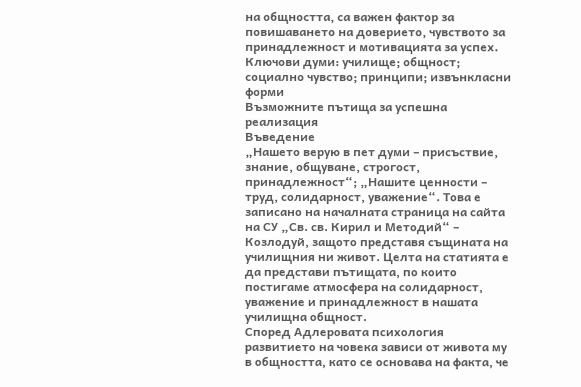на общността, са важен фактор за повишаването на доверието, чувството за принадлежност и мотивацията за успех.
Ключови думи: училище; общност; социално чувство; принципи; извънкласни форми
Възможните пътища за успешна реализация
Въведение
„Нашето верую в пет думи – присъствие, знание, общуване, строгост, принадлежност“; „Нашите ценности – труд, солидарност, уважение“. Това е записано на началната страница на сайта на СУ „Св. св. Кирил и Методий“ – Козлодуй, защото представя същината на училищния ни живот. Целта на статията е да представи пътищата, по които постигаме атмосфера на солидарност, уважение и принадлежност в нашата училищна общност.
Според Адлеровата психология развитието на човека зависи от живота му в общността, като се основава на факта, че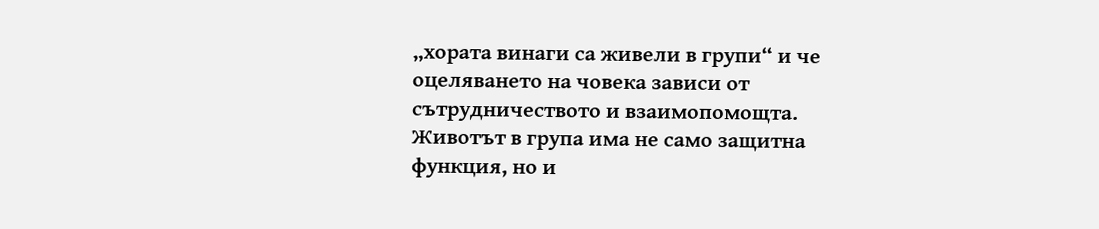„хората винаги са живели в групи“ и че оцеляването на човека зависи от сътрудничеството и взаимопомощта. Животът в група има не само защитна функция, но и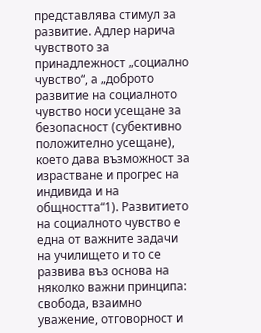представлява стимул за развитие. Адлер нарича чувството за принадлежност „социално чувство“, а „доброто развитие на социалното чувство носи усещане за безопасност (субективно положително усещане), което дава възможност за израстване и прогрес на индивида и на общността“1). Развитието на социалното чувство е една от важните задачи на училището и то се развива въз основа на няколко важни принципа: свобода, взаимно уважение, отговорност и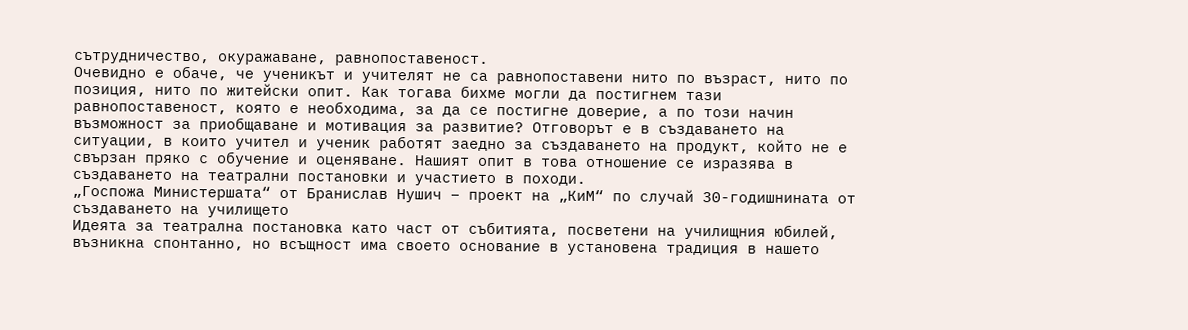сътрудничество, окуражаване, равнопоставеност.
Очевидно е обаче, че ученикът и учителят не са равнопоставени нито по възраст, нито по позиция, нито по житейски опит. Как тогава бихме могли да постигнем тази равнопоставеност, която е необходима, за да се постигне доверие, а по този начин възможност за приобщаване и мотивация за развитие? Отговорът е в създаването на ситуации, в които учител и ученик работят заедно за създаването на продукт, който не е свързан пряко с обучение и оценяване. Нашият опит в това отношение се изразява в създаването на театрални постановки и участието в походи.
„Госпожа Министершата“ от Бранислав Нушич – проект на „КиМ“ по случай 30-годишнината от създаването на училището
Идеята за театрална постановка като част от събитията, посветени на училищния юбилей, възникна спонтанно, но всъщност има своето основание в установена традиция в нашето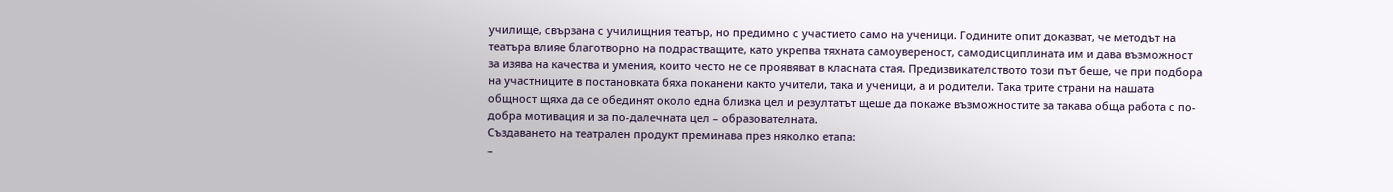училище, свързана с училищния театър, но предимно с участието само на ученици. Годините опит доказват, че методът на театъра влияе благотворно на подрастващите, като укрепва тяхната самоувереност, самодисциплината им и дава възможност за изява на качества и умения, които често не се проявяват в класната стая. Предизвикателството този път беше, че при подбора на участниците в постановката бяха поканени както учители, така и ученици, а и родители. Така трите страни на нашата общност щяха да се обединят около една близка цел и резултатът щеше да покаже възможностите за такава обща работа с по-добра мотивация и за по-далечната цел – образователната.
Създаването на театрален продукт преминава през няколко етапа:
–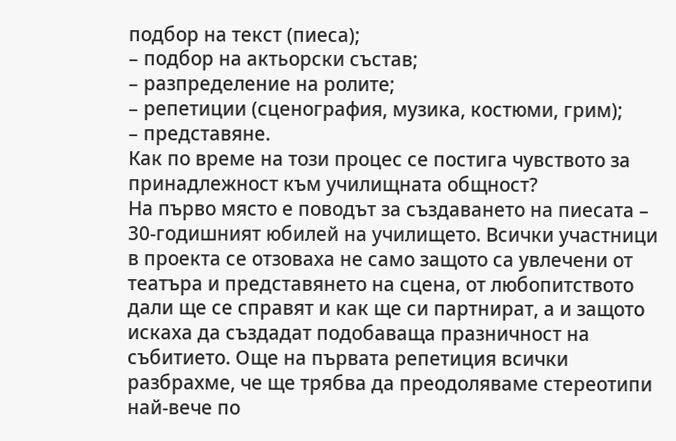подбор на текст (пиеса);
– подбор на актьорски състав;
– разпределение на ролите;
– репетиции (сценография, музика, костюми, грим);
– представяне.
Как по време на този процес се постига чувството за принадлежност към училищната общност?
На първо място е поводът за създаването на пиесата – 30-годишният юбилей на училището. Всички участници в проекта се отзоваха не само защото са увлечени от театъра и представянето на сцена, от любопитството дали ще се справят и как ще си партнират, а и защото искаха да създадат подобаваща празничност на събитието. Още на първата репетиция всички разбрахме, че ще трябва да преодоляваме стереотипи най-вече по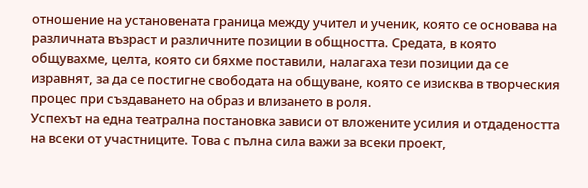отношение на установената граница между учител и ученик, която се основава на различната възраст и различните позиции в общността. Средата, в която общувахме, целта, която си бяхме поставили, налагаха тези позиции да се изравнят, за да се постигне свободата на общуване, която се изисква в творческия процес при създаването на образ и влизането в роля.
Успехът на една театрална постановка зависи от вложените усилия и отдадеността на всеки от участниците. Това с пълна сила важи за всеки проект,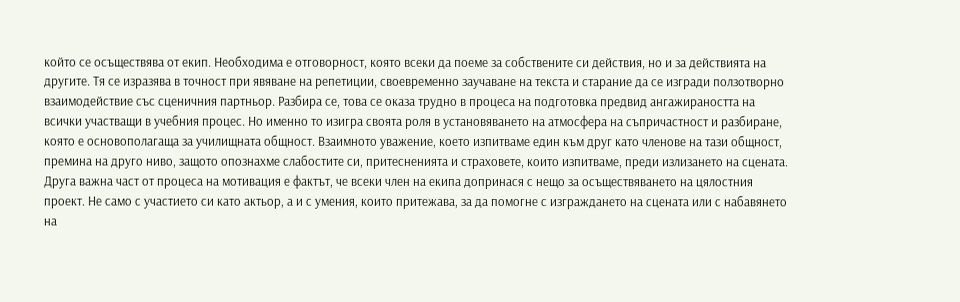който се осъществява от екип. Необходима е отговорност, която всеки да поеме за собствените си действия, но и за действията на другите. Тя се изразява в точност при явяване на репетиции, своевременно заучаване на текста и старание да се изгради ползотворно взаимодействие със сценичния партньор. Разбира се, това се оказа трудно в процеса на подготовка предвид ангажираността на всички участващи в учебния процес. Но именно то изигра своята роля в установяването на атмосфера на съпричастност и разбиране, която е основополагаща за училищната общност. Взаимното уважение, което изпитваме един към друг като членове на тази общност, премина на друго ниво, защото опознахме слабостите си, притесненията и страховете, които изпитваме, преди излизането на сцената. Друга важна част от процеса на мотивация е фактът, че всеки член на екипа допринася с нещо за осъществяването на цялостния проект. Не само с участието си като актьор, а и с умения, които притежава, за да помогне с изграждането на сцената или с набавянето на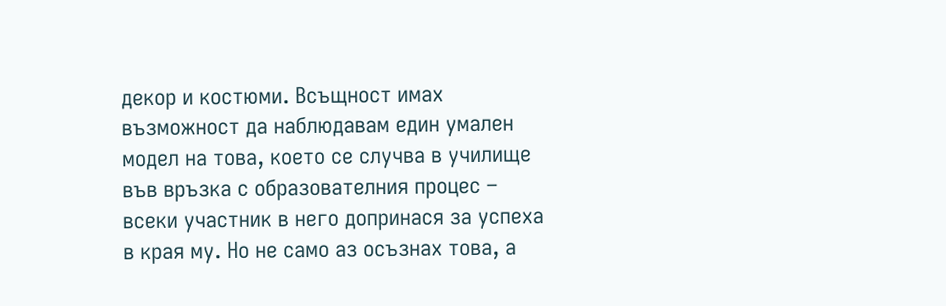декор и костюми. Всъщност имах възможност да наблюдавам един умален модел на това, което се случва в училище във връзка с образователния процес – всеки участник в него допринася за успеха в края му. Но не само аз осъзнах това, а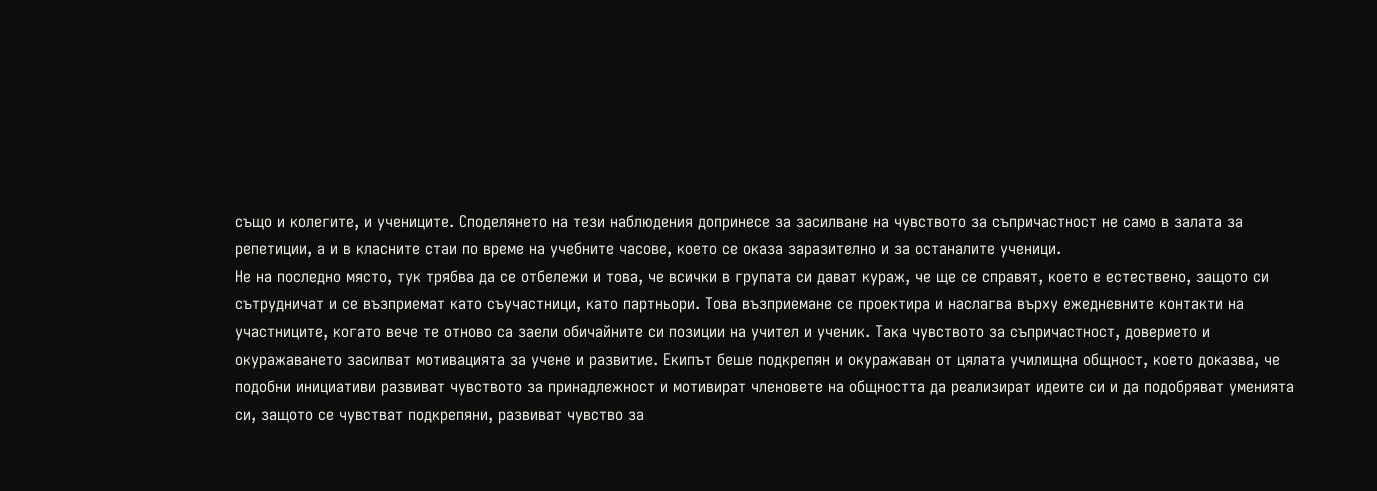също и колегите, и учениците. Споделянето на тези наблюдения допринесе за засилване на чувството за съпричастност не само в залата за репетиции, а и в класните стаи по време на учебните часове, което се оказа заразително и за останалите ученици.
Не на последно място, тук трябва да се отбележи и това, че всички в групата си дават кураж, че ще се справят, което е естествено, защото си сътрудничат и се възприемат като съучастници, като партньори. Това възприемане се проектира и наслагва върху ежедневните контакти на участниците, когато вече те отново са заели обичайните си позиции на учител и ученик. Така чувството за съпричастност, доверието и окуражаването засилват мотивацията за учене и развитие. Екипът беше подкрепян и окуражаван от цялата училищна общност, което доказва, че подобни инициативи развиват чувството за принадлежност и мотивират членовете на общността да реализират идеите си и да подобряват уменията си, защото се чувстват подкрепяни, развиват чувство за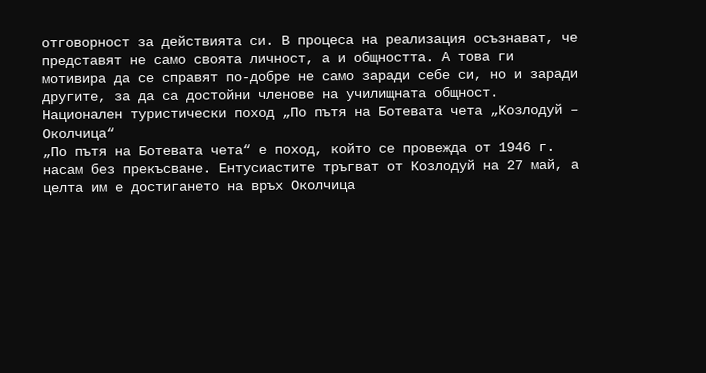отговорност за действията си. В процеса на реализация осъзнават, че представят не само своята личност, а и общността. А това ги мотивира да се справят по-добре не само заради себе си, но и заради другите, за да са достойни членове на училищната общност.
Национален туристически поход „По пътя на Ботевата чета „Козлодуй – Околчица“
„По пътя на Ботевата чета“ е поход, който се провежда от 1946 г. насам без прекъсване. Ентусиастите тръгват от Козлодуй на 27 май, а целта им е достигането на връх Околчица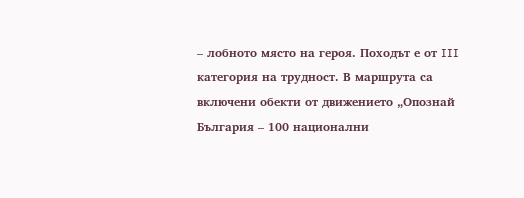– лобното място на героя. Походът е от III категория на трудност. В маршрута са включени обекти от движението „Опознай България – 100 национални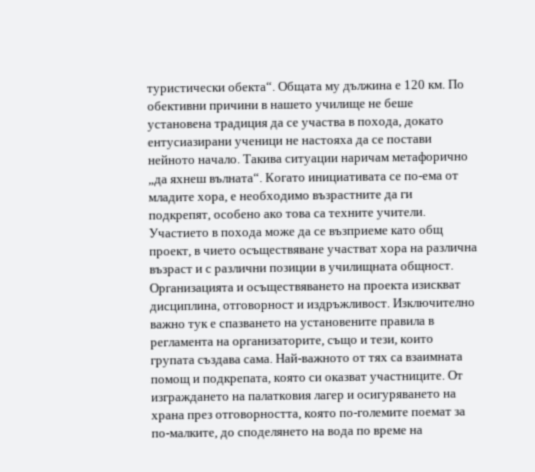туристически обекта“. Общата му дължина е 120 км. По обективни причини в нашето училище не беше установена традиция да се участва в похода, докато ентусиазирани ученици не настояха да се постави нейното начало. Такива ситуации наричам метафорично „да яхнеш вълната“. Когато инициативата се по-ема от младите хора, е необходимо възрастните да ги подкрепят, особено ако това са техните учители. Участието в похода може да се възприеме като общ проект, в чието осъществяване участват хора на различна възраст и с различни позиции в училищната общност. Организацията и осъществяването на проекта изискват дисциплина, отговорност и издръжливост. Изключително важно тук е спазването на установените правила в регламента на организаторите, също и тези, които групата създава сама. Най-важното от тях са взаимната помощ и подкрепата, която си оказват участниците. От изграждането на палатковия лагер и осигуряването на храна през отговорността, която по-големите поемат за по-малките, до споделянето на вода по време на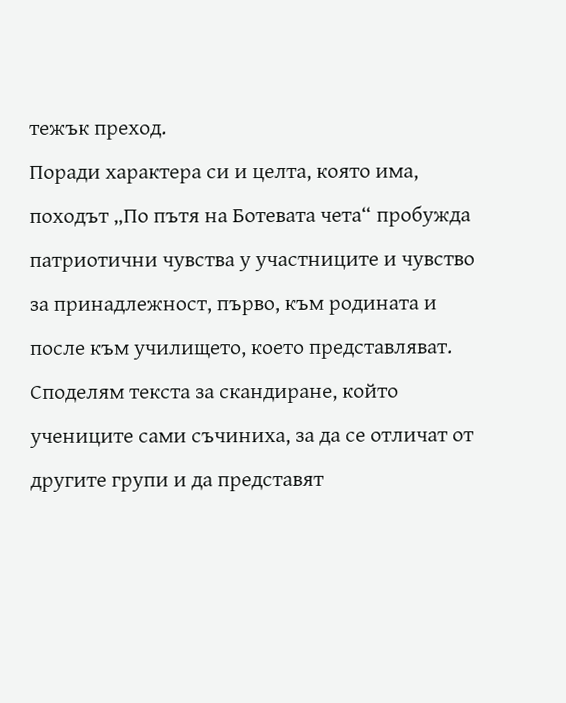тежък преход.
Поради характера си и целта, която има, походът „По пътя на Ботевата чета“ пробужда патриотични чувства у участниците и чувство за принадлежност, първо, към родината и после към училището, което представляват. Споделям текста за скандиране, който учениците сами съчиниха, за да се отличат от другите групи и да представят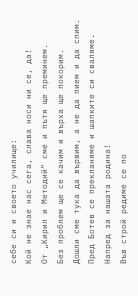себе си и своето училище:
Кой не знае нас сега, слава носи ни се, да!
От „Кирил и Методий“ сме и пътя ще преминем.
Без проблем ще се качим и върха ще покорим.
Дошли сме тука да вървим, а не да пием и да спим.
Пред Ботев се прекланяме и шапките си сваляме.
Напред за нашата родина!
Във строй редиме се по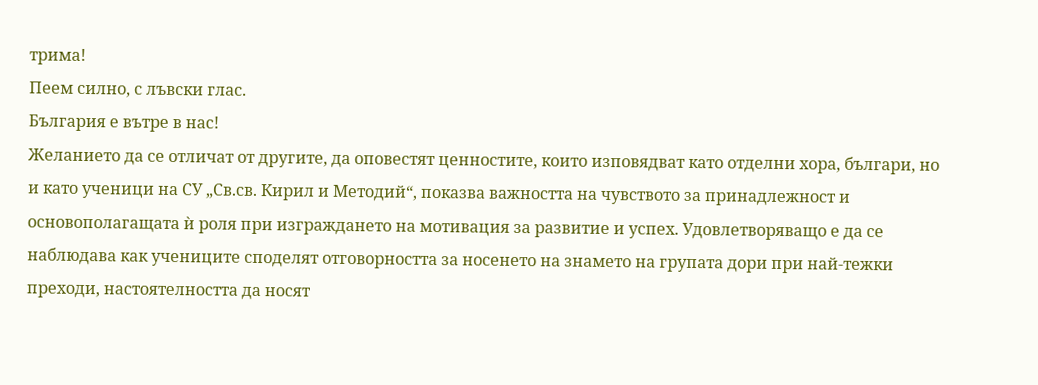трима!
Пеем силно, с лъвски глас.
България е вътре в нас!
Желанието да се отличат от другите, да оповестят ценностите, които изповядват като отделни хора, българи, но и като ученици на СУ „Св.св. Кирил и Методий“, показва важността на чувството за принадлежност и основополагащата ѝ роля при изграждането на мотивация за развитие и успех. Удовлетворяващо е да се наблюдава как учениците споделят отговорността за носенето на знамето на групата дори при най-тежки преходи, настоятелността да носят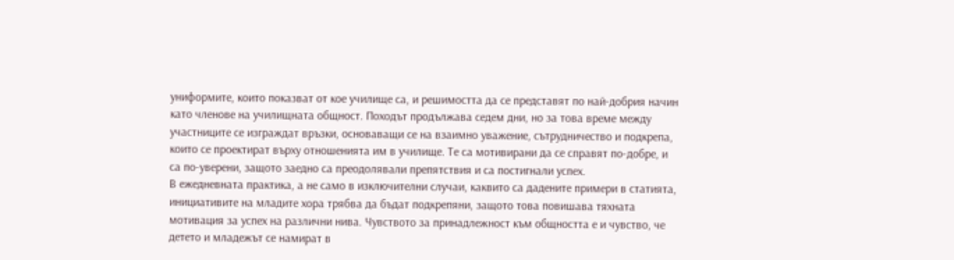униформите, които показват от кое училище са, и решимостта да се представят по най-добрия начин като членове на училищната общност. Походът продължава седем дни, но за това време между участниците се изграждат връзки, основаващи се на взаимно уважение, сътрудничество и подкрепа, които се проектират върху отношенията им в училище. Те са мотивирани да се справят по-добре, и са по-уверени, защото заедно са преодолявали препятствия и са постигнали успех.
В ежедневната практика, а не само в изключителни случаи, каквито са дадените примери в статията, инициативите на младите хора трябва да бъдат подкрепяни, защото това повишава тяхната мотивация за успех на различни нива. Чувството за принадлежност към общността е и чувство, че детето и младежът се намират в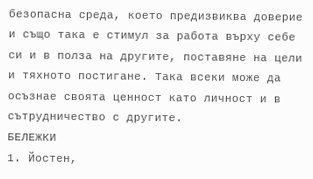безопасна среда, което предизвиква доверие и също така е стимул за работа върху себе си и в полза на другите, поставяне на цели и тяхното постигане. Така всеки може да осъзнае своята ценност като личност и в сътрудничество с другите.
БЕЛЕЖКИ
1. Йостен,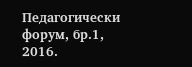Педагогически форум, бр.1, 2016.